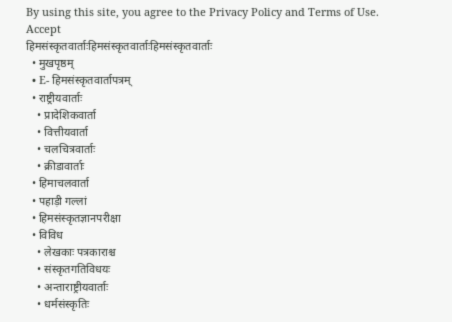By using this site, you agree to the Privacy Policy and Terms of Use.
Accept
हिमसंस्कृतवार्ताःहिमसंस्कृतवार्ताःहिमसंस्कृतवार्ताः
  • मुखपृष्ठम्
  • E- हिमसंस्कृतवार्तापत्रम्
  • राष्ट्रीयवार्ताः
    • प्रादेशिकवार्ता
    • वित्तीयवार्ता
    • चलचित्रवार्ताः
    • क्रीडावार्ताः
  • हिमाचलवार्ता
  • पहाड़ी गल्लां
  • हिमसंस्कृतज्ञानपरीक्षा
  • विविध
    • लेखकाः पत्रकाराश्च
    • संस्कृतगतिविधयः
    • अन्ताराष्ट्रीयवार्ताः
    • धर्मसंस्कृतिः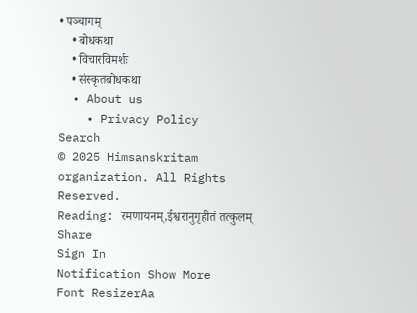• पञ्चागम्
    • बोधकथा
    • विचारविमर्शः
    • संस्कृतबोधकथा
  • About us
    • Privacy Policy
Search
© 2025 Himsanskritam organization. All Rights Reserved.
Reading: रमणायनम्,ईश्वरानुगृहीतं तत्कुलम्
Share
Sign In
Notification Show More
Font ResizerAa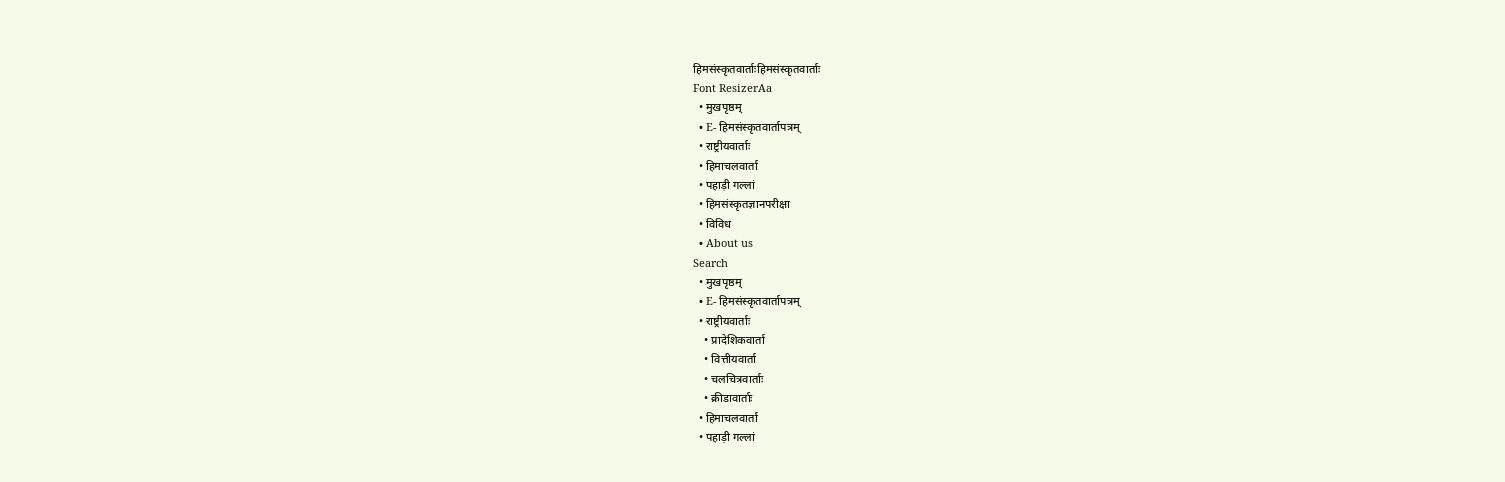हिमसंस्कृतवार्ताःहिमसंस्कृतवार्ताः
Font ResizerAa
  • मुखपृष्ठम्
  • E- हिमसंस्कृतवार्तापत्रम्
  • राष्ट्रीयवार्ताः
  • हिमाचलवार्ता
  • पहाड़ी गल्लां
  • हिमसंस्कृतज्ञानपरीक्षा
  • विविध
  • About us
Search
  • मुखपृष्ठम्
  • E- हिमसंस्कृतवार्तापत्रम्
  • राष्ट्रीयवार्ताः
    • प्रादेशिकवार्ता
    • वित्तीयवार्ता
    • चलचित्रवार्ताः
    • क्रीडावार्ताः
  • हिमाचलवार्ता
  • पहाड़ी गल्लां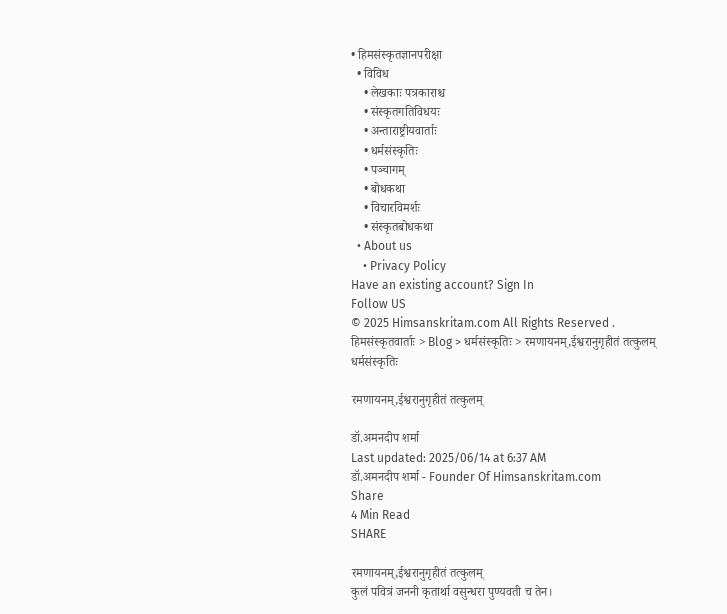• हिमसंस्कृतज्ञानपरीक्षा
  • विविध
    • लेखकाः पत्रकाराश्च
    • संस्कृतगतिविधयः
    • अन्ताराष्ट्रीयवार्ताः
    • धर्मसंस्कृतिः
    • पञ्चागम्
    • बोधकथा
    • विचारविमर्शः
    • संस्कृतबोधकथा
  • About us
    • Privacy Policy
Have an existing account? Sign In
Follow US
© 2025 Himsanskritam.com All Rights Reserved .
हिमसंस्कृतवार्ताः > Blog > धर्मसंस्कृतिः > रमणायनम्,ईश्वरानुगृहीतं तत्कुलम्
धर्मसंस्कृतिः

रमणायनम्,ईश्वरानुगृहीतं तत्कुलम्

डॉ.अमनदीप शर्मा
Last updated: 2025/06/14 at 6:37 AM
डॉ.अमनदीप शर्मा - Founder Of Himsanskritam.com
Share
4 Min Read
SHARE

रमणायनम्,ईश्वरानुगृहीतं तत्कुलम्
कुलं पवित्रं जननी कृतार्था वसुन्धरा पुण्यवती च तेन।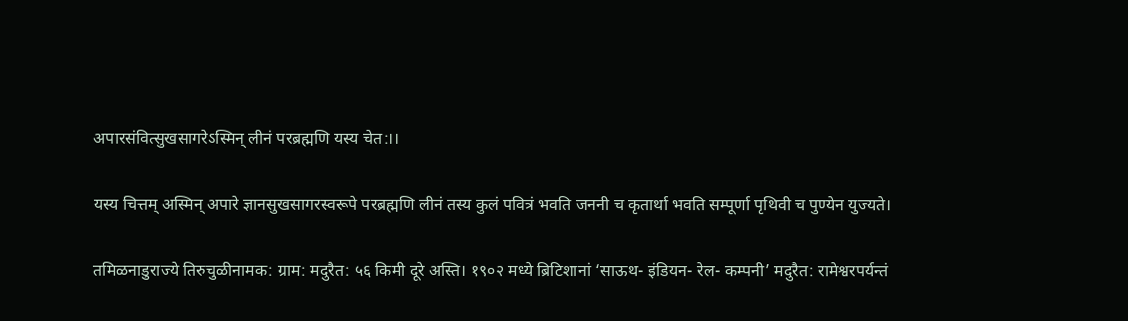अपारसंवित्सुखसागरेऽस्मिन् लीनं परब्रह्मणि यस्य चेत:।।

यस्य चित्तम् अस्मिन् अपारे ज्ञानसुखसागरस्वरूपे परब्रह्मणि लीनं तस्य कुलं पवित्रं भवति जननी च कृतार्था भवति सम्पूर्णा पृथिवी च पुण्येन युज्यते।

तमिळनाडुराज्ये तिरुचुळीनामक: ग्राम: मदुरैत: ५६ किमी दूरे अस्ति। १९०२ मध्ये ब्रिटिशानां ‘साऊथ- इंडियन- रेल- कम्पनी’ मदुरैत: रामेश्वरपर्यन्तं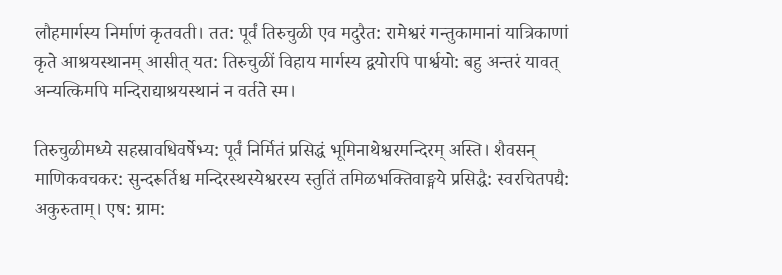लौहमार्गस्य निर्माणं कृतवती। तत: पूर्वं तिरुचुळी एव मदुरैत: रामेश्वरं गन्तुकामानां यात्रिकाणां कृते आश्रयस्थानम् आसीत् यत: तिरुचुळीं विहाय मार्गस्य द्वयोरपि पार्श्वयो: बहु अन्तरं यावत् अन्यत्किमपि मन्दिराद्याश्रयस्थानं न वर्तते स्म।

तिरुचुळीमध्ये सहस्रावधिवर्षेभ्य: पूर्वं निर्मितं प्रसिद्धं भूमिनाथेश्वरमन्दिरम् अस्ति। शैवसन् माणिकवचकर: सुन्दरूर्तिश्च मन्दिरस्थस्येश्वरस्य स्तुतिं तमिळभक्तिवाङ्मये प्रसिद्धै: स्वरचितपद्यै: अकुरुताम्। एष: ग्राम: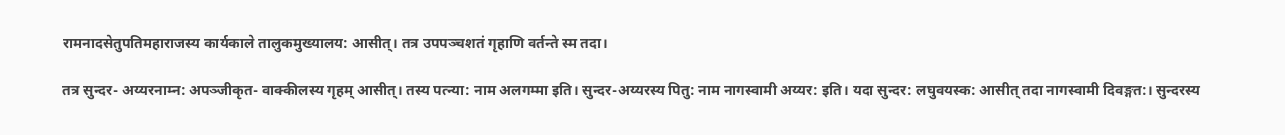रामनादसेतुपतिमहाराजस्य कार्यकाले तालुकमुख्यालय: आसीत्। तत्र उपपञ्चशतं गृहाणि वर्तन्ते स्म तदा।

तत्र सुन्दर- अय्यरनाम्न: अपञ्जीकृत- वाक्कीलस्य गृहम् आसीत्। तस्य पत्न्या: नाम अलगम्मा इति। सुन्दर-अय्यरस्य पितु: नाम नागस्वामी अय्यर: इति। यदा सुन्दर: लघुवयस्क: आसीत् तदा नागस्वामी दिवङ्गत:। सुन्दरस्य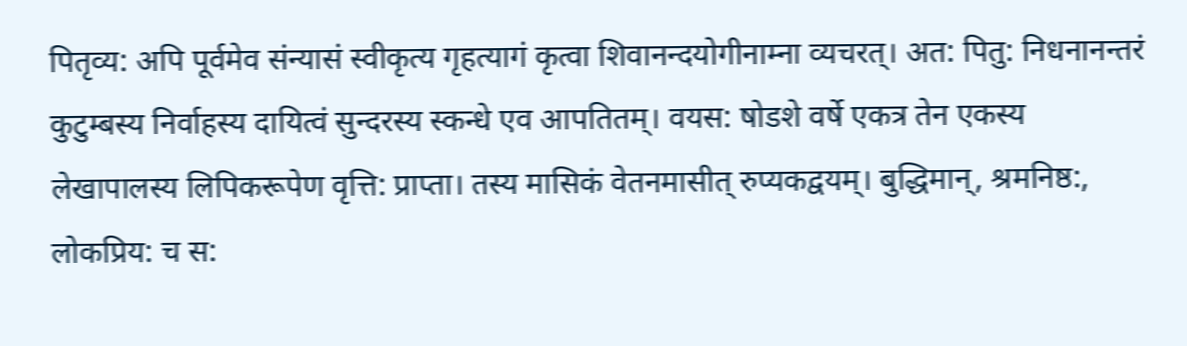पितृव्य: अपि पूर्वमेव संन्यासं स्वीकृत्य गृहत्यागं कृत्वा शिवानन्दयोगीनाम्ना व्यचरत्। अत: पितु: निधनानन्तरं कुटुम्बस्य निर्वाहस्य दायित्वं सुन्दरस्य स्कन्धे एव आपतितम्। वयस: षोडशे वर्षे एकत्र तेन एकस्य लेखापालस्य लिपिकरूपेण वृत्ति: प्राप्ता। तस्य मासिकं वेतनमासीत् रुप्यकद्वयम्। बुद्धिमान्, श्रमनिष्ठ:, लोकप्रिय: च स: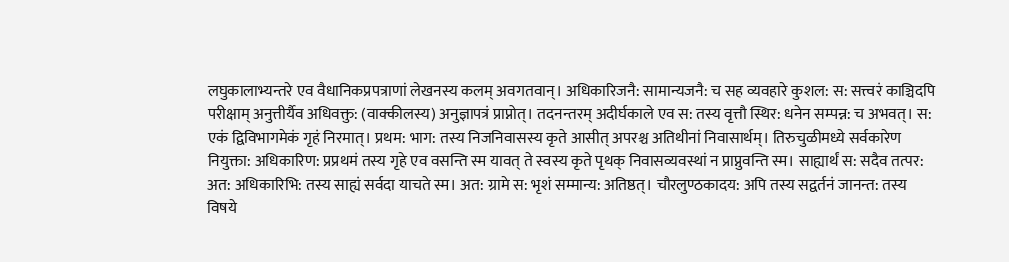लघुकालाभ्यन्तरे एव वैधानिकप्रपत्राणां लेखनस्य कलम् अवगतवान्। अधिकारिजनै: सामान्यजनै: च सह व्यवहारे कुशल: स: सत्त्वरं काञ्चिदपि परीक्षाम् अनुत्तीर्यैव अधिवक्तु: (वाक्कीलस्य) अनुज्ञापत्रं प्राप्नोत्। तदनन्तरम् अदीर्घकाले एव स: तस्य वृत्तौ स्थिर: धनेन सम्पन्न: च अभवत्। स: एकं द्विविभागमेकं गृहं निरमात्। प्रथम: भाग: तस्य निजनिवासस्य कृते आसीत् अपरश्च अतिथीनां निवासार्थम्। तिरुचुळीमध्ये सर्वकारेण नियुक्ता: अधिकारिण: प्रप्रथमं तस्य गृहे एव वसन्ति स्म यावत् ते स्वस्य कृते पृथक् निवासव्यवस्थां न प्राप्नुवन्ति स्म। साह्यार्थं स: सदैव तत्पर: अत: अधिकारिभि: तस्य साह्यं सर्वदा याचते स्म। अत: ग्रामे स: भृशं सम्मान्य: अतिष्ठत्। चौरलुण्ठकादय: अपि तस्य सद्वर्तनं जानन्त: तस्य विषये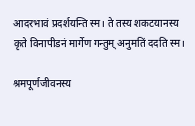आदरभावं प्रदर्शयन्ति स्म। ते तस्य शकटयानस्य कृते विनापीडनं मार्गेण गन्तुम् अनुमतिं ददति स्म।

श्रमपूर्णजीवनस्य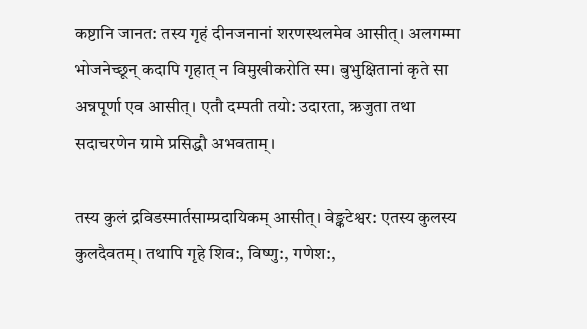कष्टानि जानत: तस्य गृहं दीनजनानां शरणस्थलमेव आसीत्। अलगम्मा भोजनेच्छून् कदापि गृहात् न विमुखीकरोति स्म। बुभुक्षितानां कृते सा अन्नपूर्णा एव आसीत्। एतौ दम्पती तयो: उदारता, ऋजुता तथा सदाचरणेन ग्रामे प्रसिद्धौ अभवताम्।

तस्य कुलं द्रविडस्मार्तसाम्प्रदायिकम् आसीत्। वेङ्कटेश्वर: एतस्य कुलस्य कुलदैवतम्। तथापि गृहे शिव:, विष्णु:, गणेश:,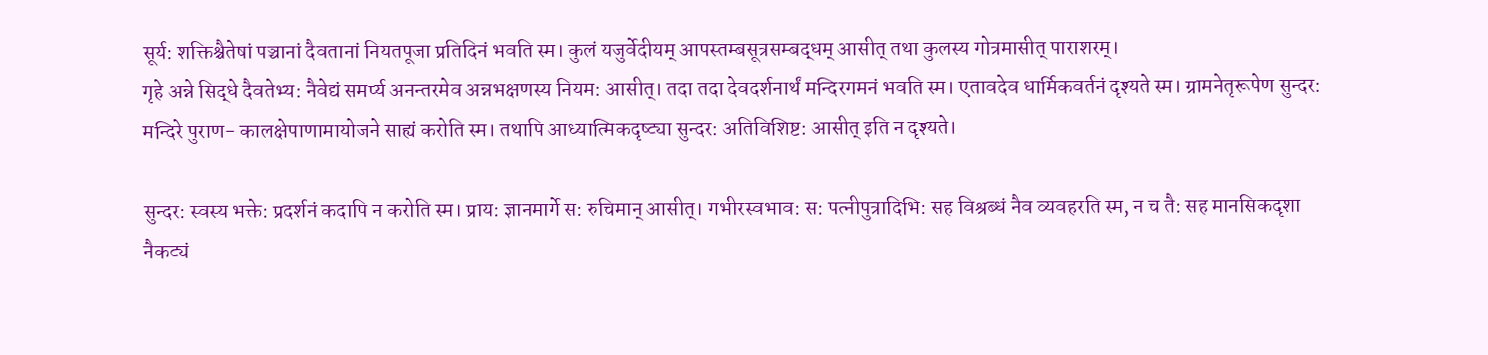सूर्य: शक्तिश्चैतेषां पञ्चानां दैवतानां नियतपूजा प्रतिदिनं भवति स्म। कुलं यजुर्वेदीयम् आपस्तम्बसूत्रसम्बद्धम् आसीत् तथा कुलस्य गोत्रमासीत् पाराशरम्।
गृहे अन्ने सिद्धे दैवतेभ्य: नैवेद्यं समर्प्य अनन्तरमेव अन्नभक्षणस्य नियम: आसीत्। तदा तदा देवदर्शनार्थं मन्दिरगमनं भवति स्म। एतावदेव धार्मिकवर्तनं दृश्यते स्म। ग्रामनेतृरूपेण सुन्दर: मन्दिरे पुराण- कालक्षेपाणामायोजने साह्यं करोति स्म। तथापि आध्यात्मिकदृष्ट्या सुन्दर: अतिविशिष्ट: आसीत् इति न दृश्यते।

सुन्दर: स्वस्य भक्ते: प्रदर्शनं कदापि न करोति स्म। प्राय: ज्ञानमार्गे स: रुचिमान् आसीत्। गभीरस्वभाव: स: पत्नीपुत्रादिभि: सह विश्रब्धं नैव व्यवहरति स्म, न च तै: सह मानसिकदृशा नैकट्यं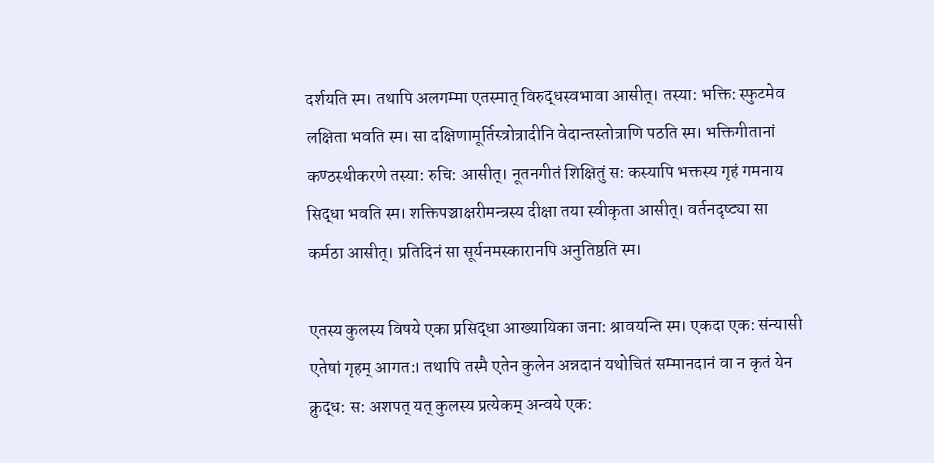दर्शयति स्म। तथापि अलगम्मा एतस्मात् विरुद्धस्वभावा आसीत्। तस्या: भक्ति: स्फुटमेव लक्षिता भवति स्म। सा दक्षिणामूर्तिस्त्रोत्रादीनि वेदान्तस्तोत्राणि पठति स्म। भक्तिगीतानां कण्ठस्थीकरणे तस्या: रुचि: आसीत्। नूतनगीतं शिक्षितुं स: कस्यापि भक्तस्य गृहं गमनाय सिद्धा भवति स्म। शक्तिपञ्चाक्षरीमन्त्रस्य दीक्षा तया स्वीकृता आसीत्। वर्तनदृष्ट्या सा कर्मठा आसीत्। प्रतिदिनं सा सूर्यनमस्कारानपि अनुतिष्ठति स्म।

एतस्य कुलस्य विषये एका प्रसिद्धा आख्यायिका जना: श्रावयन्ति स्म। एकदा एक: संन्यासी एतेषां गृहम् आगत:। तथापि तस्मै एतेन कुलेन अन्नदानं यथोचितं सम्मानदानं वा न कृतं येन क्रुद्ध: स: अशपत् यत् कुलस्य प्रत्येकम् अन्वये एक: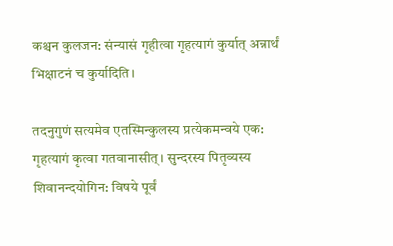कश्चन कुलजन: संन्यासं गृहीत्वा गृहत्यागं कुर्यात् अन्नार्थं भिक्षाटनं च कुर्यादिति।

तदनुगुणं सत्यमेव एतस्मिन्कुलस्य प्रत्येकमन्वये एक: गृहत्यागं कृत्वा गतवानासीत्। सुन्दरस्य पितृव्यस्य शिवानन्दयोगिन: विषये पूर्वं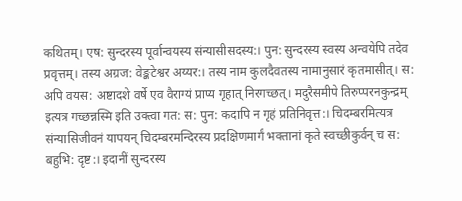कथितम्। एष: सुन्दरस्य पूर्वान्वयस्य संन्यासीसदस्य:। पुन: सुन्दरस्य स्वस्य अन्वयेपि तदेव प्रवृत्तम्। तस्य अग्रज: वेङ्कटेश्वर अय्यर:। तस्य नाम कुलदैवतस्य नामानुसारं कृतमासीत्। स: अपि वयस: अष्टादशे वर्षे एव वैराग्यं प्राप्य गृहात् निरगच्छत्। मदुरैसमीपे तिरुप्परनकुन्द्रम् इत्यत्र गच्छन्नस्मि इति उक्त्वा गत: स: पुन: कदापि न गृहं प्रतिनिवृत्त:। चिदम्बरमित्यत्र संन्यासिजीवनं यापयन् चिदम्बरमन्दिरस्य प्रदक्षिणमार्गं भक्तानां कृते स्वच्छीकुर्वन् च स: बहुभि: दृष्ट:। इदानीं सुन्दरस्य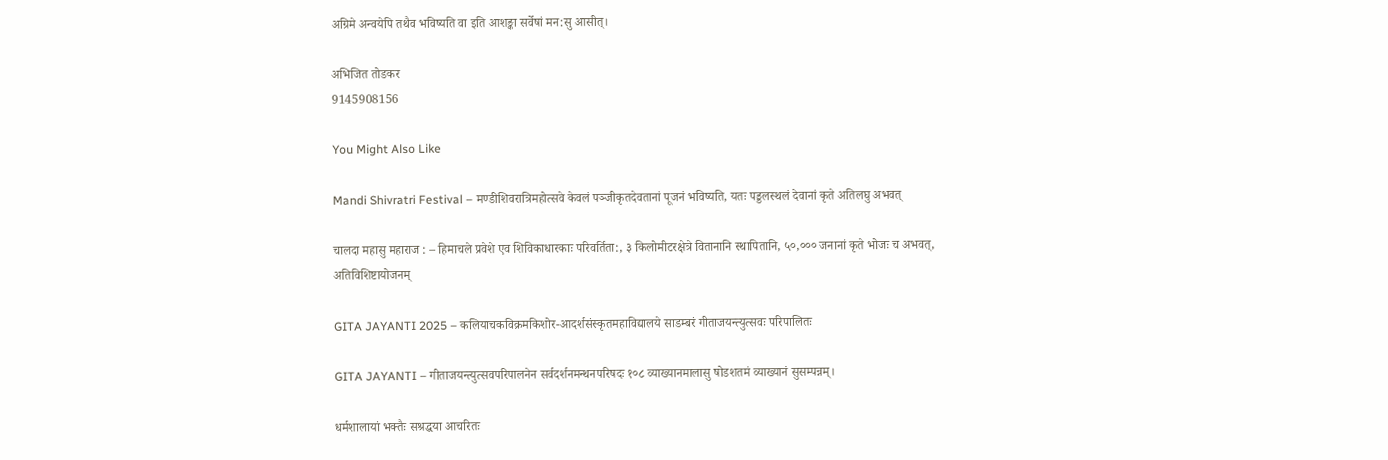अग्रिमे अन्वयेपि तथैव भविष्यति वा इति आशङ्का सर्वेषां मन:सु आसीत्।

अभिजित तोडकर
9145908156

You Might Also Like

Mandi Shivratri Festival – मण्डीशिवरात्रिमहोत्सवे केवलं पञ्जीकृतदेवतानां पूजनं भविष्यति, यतः पड्डलस्थलं देवानां कृते अतिलघु अभवत्

चालदा महासु महाराज : – हिमाचले प्रवेशे एव शिविकाधारकाः परिवर्तिता:, ३ किलोमीटरक्षेत्रे वितानानि स्थापितानि, ५०,००० जनानां कृते भोजः च अभवत्, अतिविशिष्टायोजनम्

GITA JAYANTI 2025 – कलियाचकविक्रमकिशोर-आदर्शसंस्कृतमहाविद्यालये साडम्बरं गीताजयन्त्युत्सवः परिपालितः

GITA JAYANTI – गीताजयन्त्युत्सवपरिपालनेन सर्वदर्शनमन्थनपरिषदः १०८ व्याख्यानमालासु षोडशतमं व्याख्यानं सुसम्पन्नम्।

धर्मशालायां भक्तैः सश्रद्धया आचरितः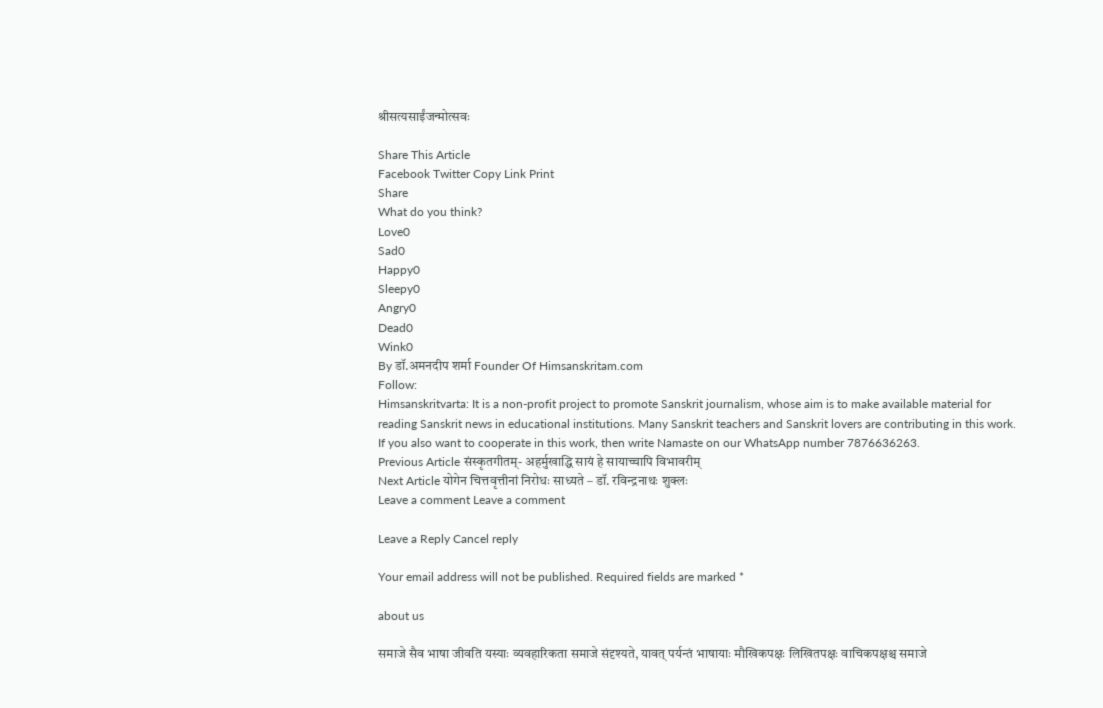श्रीसत्यसाईंजन्मोत्सवः

Share This Article
Facebook Twitter Copy Link Print
Share
What do you think?
Love0
Sad0
Happy0
Sleepy0
Angry0
Dead0
Wink0
By डॉ.अमनदीप शर्मा Founder Of Himsanskritam.com
Follow:
Himsanskritvarta: It is a non-profit project to promote Sanskrit journalism, whose aim is to make available material for reading Sanskrit news in educational institutions. Many Sanskrit teachers and Sanskrit lovers are contributing in this work. If you also want to cooperate in this work, then write Namaste on our WhatsApp number 7876636263.
Previous Article संस्कृतगीतम्- अहर्मुखाद्धि सायं हे सायाच्चापि विभावरीम्
Next Article योगेन चित्तवृत्तीनां निरोधः साध्यते – डॉ. रविन्द्रनाथः शुक्लः
Leave a comment Leave a comment

Leave a Reply Cancel reply

Your email address will not be published. Required fields are marked *

about us

समाजे सैव भाषा जीवति यस्याः व्यवहारिकता समाजे संदृश्यते, यावत् पर्यन्तं भाषायाः मौखिकपक्षः लिखितपक्षः वाचिकपक्षश्च समाजे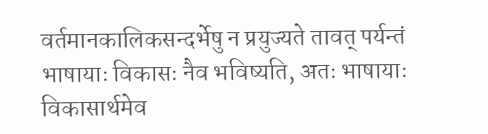वर्तमानकालिकसन्दर्भेषु न प्रयुज्यते तावत् पर्यन्तं भाषायाः विकासः नैव भविष्यति, अतः भाषायाः विकासार्थमेव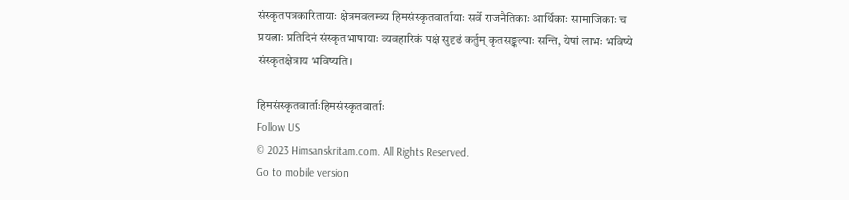संस्कृतपत्रकारितायाः क्षेत्रमवलम्ब्य हिमसंस्कृतवार्तायाः सर्वे राजनैतिकाः आर्थिकाः सामाजिकाः च प्रयत्नाः प्रतिदिनं संस्कृतभाषायाः व्यवहारिकं पक्षं सुदृढं कर्तुम् कृतसङ्कल्पाः सन्ति, येषां लाभः भविष्ये संस्कृतक्षेत्राय भविष्यति।

हिमसंस्कृतवार्ताःहिमसंस्कृतवार्ताः
Follow US
© 2023 Himsanskritam.com. All Rights Reserved.
Go to mobile version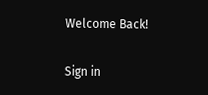Welcome Back!

Sign in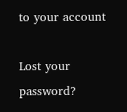to your account

Lost your password?